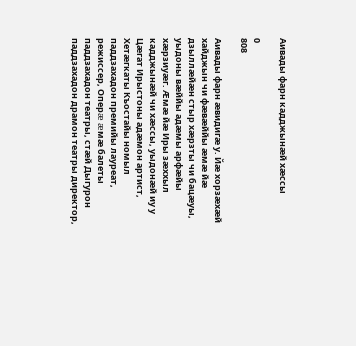Аивады фарн кадджынæй хæссы

0
808

Аивады фарн æвидигæ у. Йæ хорзæхæй хайджын чи фæвæййы æмæ йæ дзыллæйæн стыр хæрзты чи бацæуы, уыдоны вæййы адæмы арфæйы хæрзиуæг. Æмæ йæ Иры зæххыл кадджынæй чи хæссы, уыдонæй иу у Цæгат Ирыстоны адæмон артист, Хетæгкаты Къостайы номыл паддзахадон премийы лауреат, режиссер, Оперæ æмæ балеты паддзахадон театры, стæй Дыгурон паддзахадон драмон театры директор,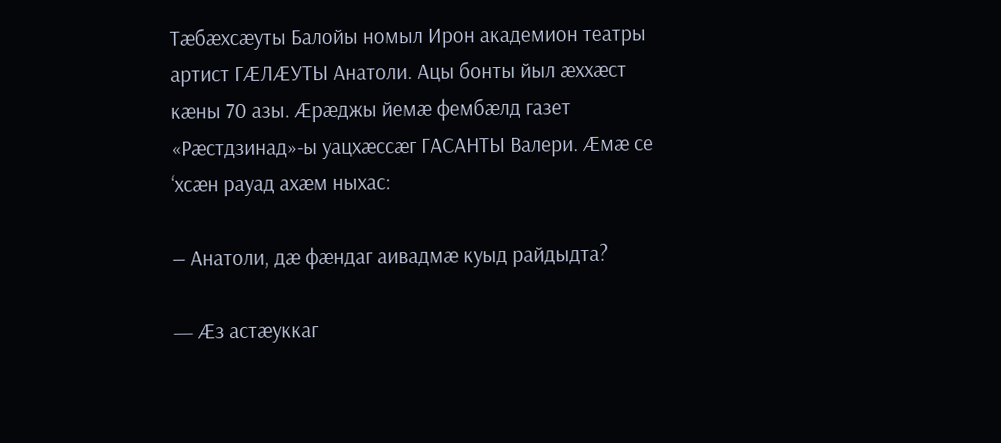Тæбæхсæуты Балойы номыл Ирон академион театры артист ГÆЛÆУТЫ Анатоли. Ацы бонты йыл æххæст кæны 70 азы. Æрæджы йемæ фембæлд газет «Рæстдзинад»-ы уацхæссæг ГАСАНТЫ Валери. Æмæ се ‘хсæн рауад ахæм ныхас:

— Анатоли, дæ фæндаг аивадмæ куыд райдыдта?

— Æз астæуккаг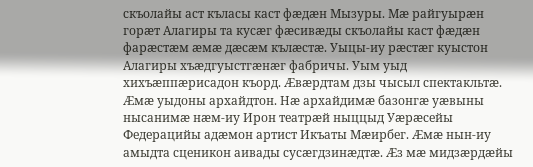скъолайы аст къласы каст фæдæн Мызуры. Мæ райгуырæн горæт Алагиры та кусæг фæсивæды скъолайы каст фæдæн фарæстæм æмæ дæсæм кълæстæ. Уыцы-иу рæстæг куыстон Алагиры хъæдгуыстгæнæг фабричы. Уым уыд хихъæппæрисадон къорд. Æвæрдтам дзы чысыл спектакльтæ. Æмæ уыдоны архайдтон. Нæ архайдимæ базонгæ уæвыны нысанимæ нæм-иу Ирон театрæй ныццыд Уæрæсейы Федерацийы адæмон артист Икъаты Мæирбег. Æмæ нын-иу амыдта сценикон аивады сусæгдзинæдтæ. Æз мæ мидзæрдæйы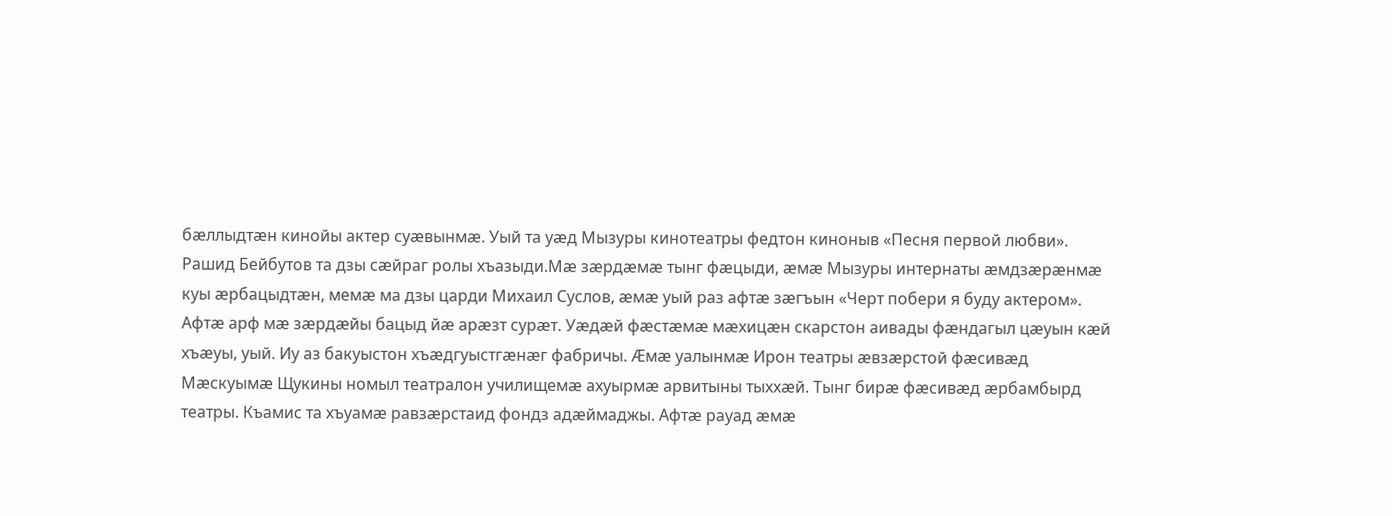бæллыдтæн кинойы актер суæвынмæ. Уый та уæд Мызуры кинотеатры федтон киноныв «Песня первой любви». Рашид Бейбутов та дзы сæйраг ролы хъазыди.Мæ зæрдæмæ тынг фæцыди, æмæ Мызуры интернаты æмдзæрæнмæ куы æрбацыдтæн, мемæ ма дзы царди Михаил Суслов, æмæ уый раз афтæ зæгъын «Черт побери я буду актером». Афтæ арф мæ зæрдæйы бацыд йæ арæзт сурæт. Уæдæй фæстæмæ мæхицæн скарстон аивады фæндагыл цæуын кæй хъæуы, уый. Иу аз бакуыстон хъæдгуыстгæнæг фабричы. Æмæ уалынмæ Ирон театры æвзæрстой фæсивæд Мæскуымæ Щукины номыл театралон училищемæ ахуырмæ арвитыны тыххæй. Тынг бирæ фæсивæд æрбамбырд театры. Къамис та хъуамæ равзæрстаид фондз адæймаджы. Афтæ рауад æмæ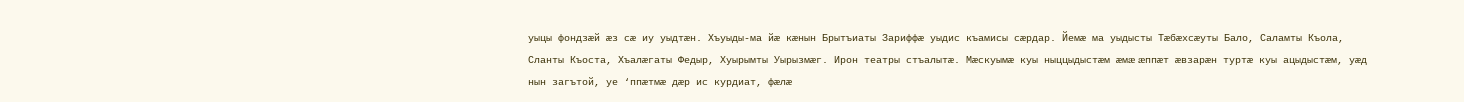уыцы фондзæй æз сæ иу уыдтæн. Хъуыды-ма йæ кæнын Брытъиаты Зариффæ уыдис къамисы сæрдар. Йемæ ма уыдысты Тæбæхсæуты Бало, Саламты Къола, Сланты Къоста, Хъалæгаты Федыр, Хуырымты Уырызмæг. Ирон театры стъалытæ. Мæскуымæ куы ныццыдыстæм æмæ æппæт æвзарæн туртæ куы ацыдыстæм, уæд нын загътой, уе ‘ппæтмæ дæр ис курдиат, фæлæ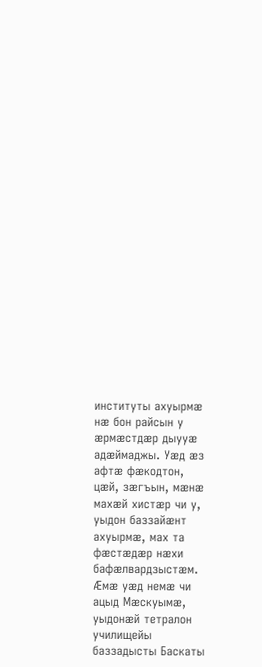институты ахуырмæ нæ бон райсын у æрмæстдæр дыууæ адæймаджы. Уæд æз афтæ фæкодтон, цæй, зæгъын, мæнæ махæй хистæр чи у, уыдон баззайæнт ахуырмæ, мах та фæстæдæр нæхи бафæлвардзыстæм. Æмæ уæд немæ чи ацыд Мæскуымæ, уыдонæй тетралон училищейы баззадысты Баскаты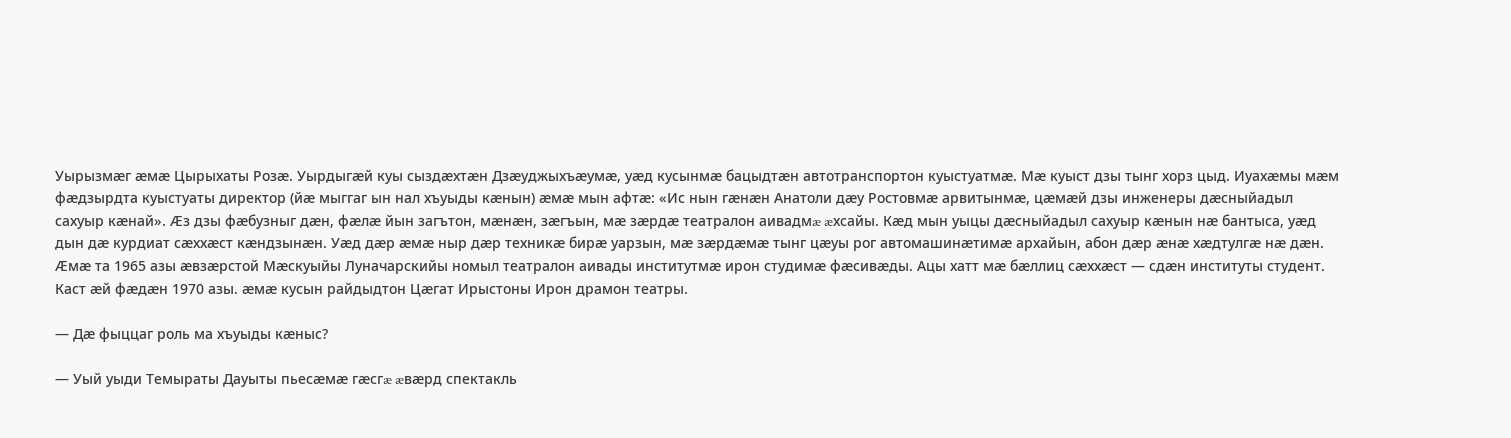Уырызмæг æмæ Цырыхаты Розæ. Уырдыгæй куы сыздæхтæн Дзæуджыхъæумæ, уæд кусынмæ бацыдтæн автотранспортон куыстуатмæ. Мæ куыст дзы тынг хорз цыд. Иуахæмы мæм фæдзырдта куыстуаты директор (йæ мыггаг ын нал хъуыды кæнын) æмæ мын афтæ: «Ис нын гæнæн Анатоли дæу Ростовмæ арвитынмæ, цæмæй дзы инженеры дæсныйадыл сахуыр кæнай». Æз дзы фæбузныг дæн, фæлæ йын загътон, мæнæн, зæгъын, мæ зæрдæ театралон аивадмæ æхсайы. Кæд мын уыцы дæсныйадыл сахуыр кæнын нæ бантыса, уæд дын дæ курдиат сæххæст кæндзынæн. Уæд дæр æмæ ныр дæр техникæ бирæ уарзын, мæ зæрдæмæ тынг цæуы рог автомашинæтимæ архайын, абон дæр æнæ хæдтулгæ нæ дæн. Æмæ та 1965 азы æвзæрстой Мæскуыйы Луначарскийы номыл театралон аивады институтмæ ирон студимæ фæсивæды. Ацы хатт мæ бæллиц сæххæст — сдæн институты студент. Каст æй фæдæн 1970 азы. æмæ кусын райдыдтон Цæгат Ирыстоны Ирон драмон театры.

— Дæ фыццаг роль ма хъуыды кæныс?

— Уый уыди Темыраты Дауыты пьесæмæ гæсгæ æвæрд спектакль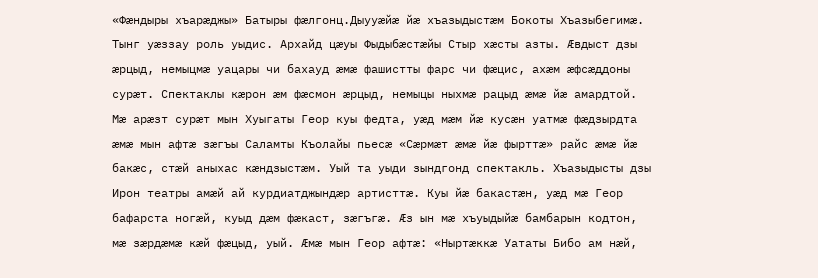«Фæндыры хъарæджы» Батыры фæлгонц.Дыууæйæ йæ хъазыдыстæм Бокоты Хъазыбегимæ. Тынг уæззау роль уыдис. Архайд цæуы Фыдыбæстæйы Стыр хæсты азты. Æвдыст дзы æрцыд, немыцмæ уацары чи бахауд æмæ фашистты фарс чи фæцис, ахæм æфсæддоны сурæт. Спектаклы кæрон æм фæсмон æрцыд, немыцы ныхмæ рацыд æмæ йæ амардтой. Мæ арæзт сурæт мын Хуыгаты Геор куы федта, уæд мæм йæ кусæн уатмæ фæдзырдта æмæ мын афтæ зæгъы Саламты Къолайы пьесæ «Сæрмæт æмæ йæ фырттæ» райс æмæ йæ бакæс, стæй аныхас кæндзыстæм. Уый та уыди зындгонд спектакль. Хъазыдысты дзы Ирон театры амæй ай курдиатджындæр артисттæ. Куы йæ бакастæн, уæд мæ Геор бафарста ногæй, куыд дæм фæкаст, зæгъгæ. Æз ын мæ хъуыдыйæ бамбарын кодтон, мæ зæрдæмæ кæй фæцыд, уый. Æмæ мын Геор афтæ: «Ныртæккæ Уататы Бибо ам нæй,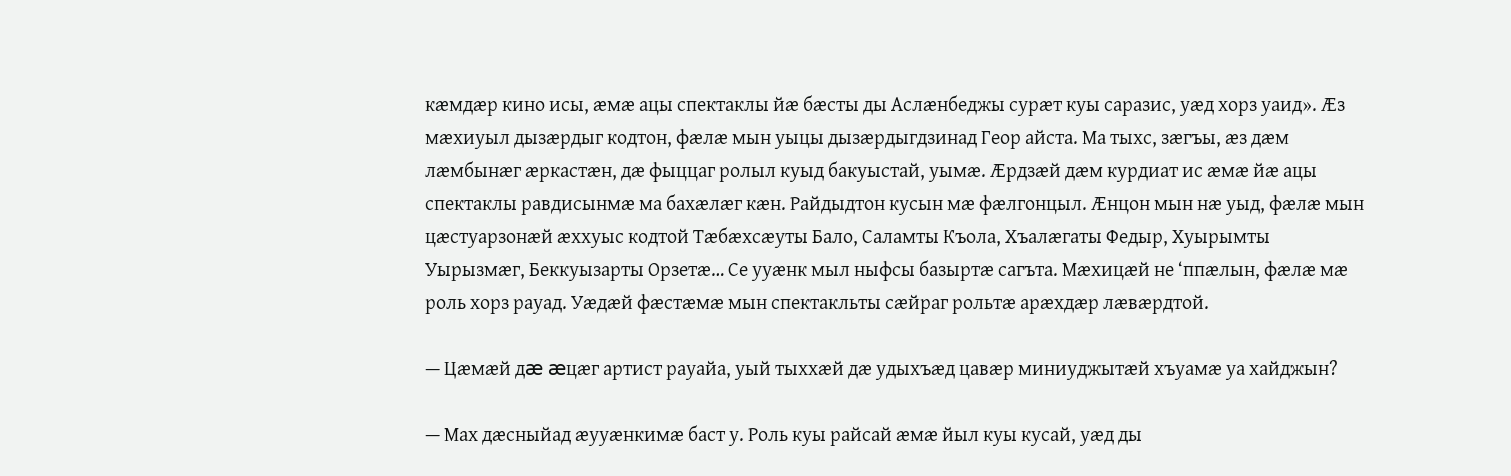кæмдæр кино исы, æмæ ацы спектаклы йæ бæсты ды Аслæнбеджы сурæт куы саразис, уæд хорз уаид». Æз мæхиуыл дызæрдыг кодтон, фæлæ мын уыцы дызæрдыгдзинад Геор айста. Ма тыхс, зæгъы, æз дæм лæмбынæг æркастæн, дæ фыццаг ролыл куыд бакуыстай, уымæ. Æрдзæй дæм курдиат ис æмæ йæ ацы спектаклы равдисынмæ ма бахæлæг кæн. Райдыдтон кусын мæ фæлгонцыл. Æнцон мын нæ уыд, фæлæ мын цæстуарзонæй æххуыс кодтой Тæбæхсæуты Бало, Саламты Къола, Хъалæгаты Федыр, Хуырымты Уырызмæг, Беккуызарты Орзетæ… Се ууæнк мыл ныфсы базыртæ сагъта. Мæхицæй не ‘ппæлын, фæлæ мæ роль хорз рауад. Уæдæй фæстæмæ мын спектакльты сæйраг рольтæ арæхдæр лæвæрдтой.

— Цæмæй дæ æцæг артист рауайа, уый тыххæй дæ удыхъæд цавæр миниуджытæй хъуамæ уа хайджын?

— Мах дæсныйад æууæнкимæ баст у. Роль куы райсай æмæ йыл куы кусай, уæд ды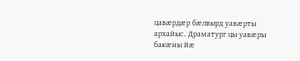цавæрдæр бæлвырд уавæрты архайыс. Драматург цы уавæры бакæны йæ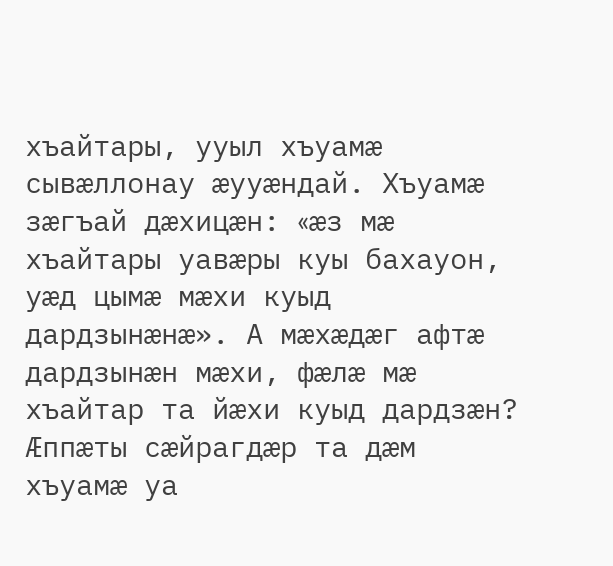хъайтары, ууыл хъуамæ сывæллонау æууæндай. Хъуамæ зæгъай дæхицæн: «æз мæ хъайтары уавæры куы бахауон, уæд цымæ мæхи куыд дардзынæнæ». А мæхæдæг афтæ дардзынæн мæхи, фæлæ мæ хъайтар та йæхи куыд дардзæн? Æппæты сæйрагдæр та дæм хъуамæ уа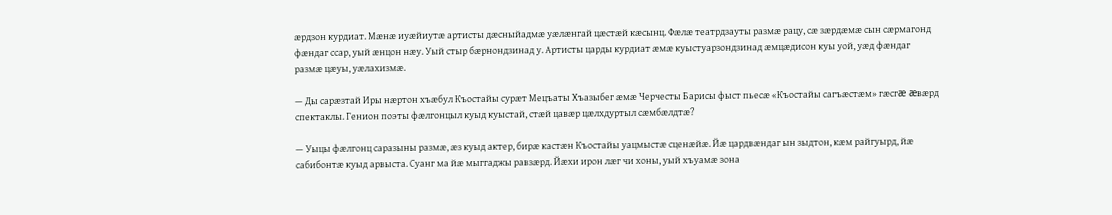æрдзон курдиат. Мæнæ иуæйиутæ артисты дæсныйадмæ уæлæнгай цæстæй кæсынц. Фæлæ театрдзауты размæ рацу, сæ зæрдæмæ сын сæрмагонд фæндаг ссар, уый æнцон нæу. Уый стыр бæрнондзинад у. Артисты царды курдиат æмæ куыстуарзондзинад æмцæдисон куы уой, уæд фæндаг размæ цæуы, уæлахизмæ.

— Ды сарæзтай Иры нæртон хъæбул Къостайы сурæт Мецъаты Хъазыбег æмæ Черчесты Барисы фыст пьесæ «Къостайы сагъæстæм» гæсгæ æвæрд спектаклы. Генион поэты фæлгонцыл куыд куыстай, стæй цавæр цæлхдуртыл сæмбæлдтæ?

— Уыцы фæлгонц саразыны размæ, æз куыд актер, бирæ кастæн Къостайы уацмыстæ сценæйæ. Йæ цардвæндаг ын зыдтон, кæм райгуырд, йæ сабибонтæ куыд арвыста. Суанг ма йæ мыггаджы равзæрд. Йæхи ирон лæг чи хоны, уый хъуамæ зона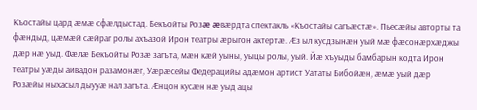Къостайы цард æмæ сфæлдыстад. Бекъойты Розæ æвæрдта спектакль «Къостайы сагъæстæ». Пьесæйы авторты та фæндыд, цæмæй сæйраг ролы ахъазой Ирон театры æрыгон актертæ. Æз ыл кусдзынæн уый мæ фæсонæрхæджы дæр нæ уыд. Фæлæ Бекъойты Розæ загъта, мæн кæй уыны, уыцы ролы, уый. Йæ хъуыды бамбарын кодта Ирон театры уæды аивадон разамонæг, Уæрæсейы Федерацийы адæмон артист Уататы Бибойæн, æмæ уый дæр Розæйы ныхасыл дыууæ нал загъта. Æнцон кусæн нæ уыд ацы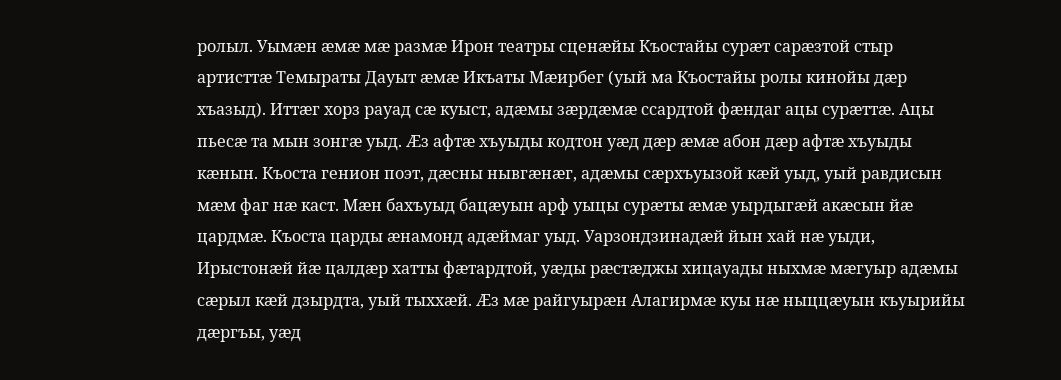ролыл. Уымæн æмæ мæ размæ Ирон театры сценæйы Къостайы сурæт сарæзтой стыр артисттæ Темыраты Дауыт æмæ Икъаты Мæирбег (уый ма Къостайы ролы кинойы дæр хъазыд). Иттæг хорз рауад сæ куыст, адæмы зæрдæмæ ссардтой фæндаг ацы сурæттæ. Ацы пьесæ та мын зонгæ уыд. Æз афтæ хъуыды кодтон уæд дæр æмæ абон дæр афтæ хъуыды кæнын. Къоста генион поэт, дæсны нывгæнæг, адæмы сæрхъуызой кæй уыд, уый равдисын мæм фаг нæ каст. Мæн бахъуыд бацæуын арф уыцы сурæты æмæ уырдыгæй акæсын йæ цардмæ. Къоста царды æнамонд адæймаг уыд. Уарзондзинадæй йын хай нæ уыди, Ирыстонæй йæ цалдæр хатты фæтардтой, уæды рæстæджы хицауады ныхмæ мæгуыр адæмы сæрыл кæй дзырдта, уый тыххæй. Æз мæ райгуырæн Алагирмæ куы нæ ныццæуын къуырийы дæргъы, уæд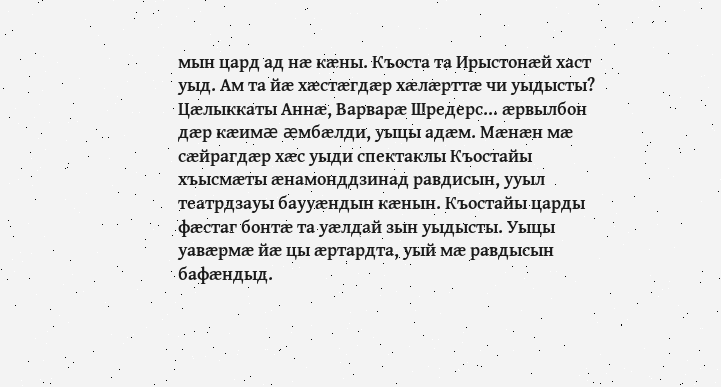мын цард ад нæ кæны. Къоста та Ирыстонæй хаст уыд. Ам та йæ хæстæгдæр хæлæрттæ чи уыдысты? Цæлыккаты Аннæ, Варварæ Шредерс… æрвылбон дæр кæимæ æмбæлди, уыцы адæм. Мæнæн мæ сæйрагдæр хæс уыди спектаклы Къостайы хъысмæты æнамонддзинад равдисын, ууыл театрдзауы баууæндын кæнын. Къостайы царды фæстаг бонтæ та уæлдай зын уыдысты. Уыцы уавæрмæ йæ цы æртардта, уый мæ равдысын бафæндыд.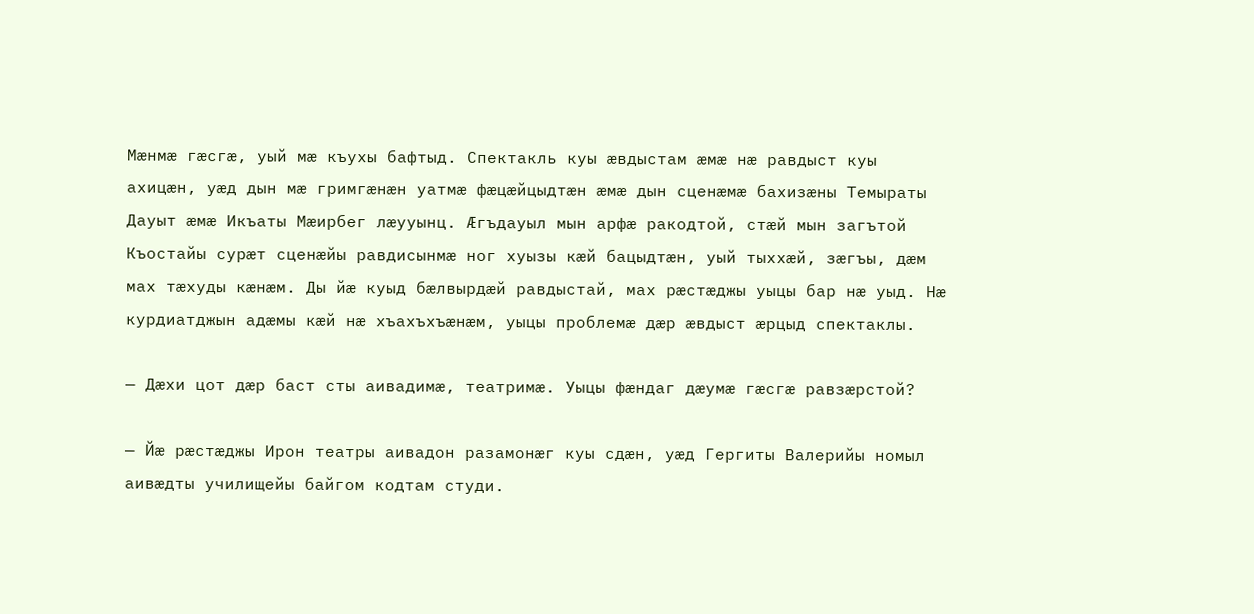Мæнмæ гæсгæ, уый мæ къухы бафтыд. Спектакль куы æвдыстам æмæ нæ равдыст куы ахицæн, уæд дын мæ гримгæнæн уатмæ фæцæйцыдтæн æмæ дын сценæмæ бахизæны Темыраты Дауыт æмæ Икъаты Мæирбег лæууынц. Æгъдауыл мын арфæ ракодтой, стæй мын загътой Къостайы сурæт сценæйы равдисынмæ ног хуызы кæй бацыдтæн, уый тыххæй, зæгъы, дæм мах тæхуды кæнæм. Ды йæ куыд бæлвырдæй равдыстай, мах рæстæджы уыцы бар нæ уыд. Нæ курдиатджын адæмы кæй нæ хъахъхъæнæм, уыцы проблемæ дæр æвдыст æрцыд спектаклы.

— Дæхи цот дæр баст сты аивадимæ, театримæ. Уыцы фæндаг дæумæ гæсгæ равзæрстой?

— Йæ рæстæджы Ирон театры аивадон разамонæг куы сдæн, уæд Гергиты Валерийы номыл аивæдты училищейы байгом кодтам студи.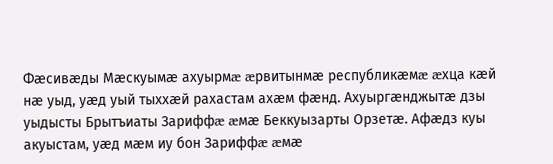Фæсивæды Мæскуымæ ахуырмæ æрвитынмæ республикæмæ æхца кæй нæ уыд, уæд уый тыххæй рахастам ахæм фæнд. Ахуыргæнджытæ дзы уыдысты Брытъиаты Зариффæ æмæ Беккуызарты Орзетæ. Афæдз куы акуыстам, уæд мæм иу бон Зариффæ æмæ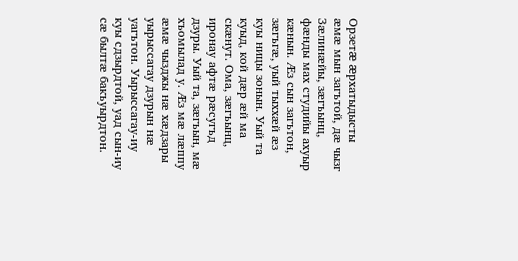Орзетæ æрхатыдысты æмæ мын загътой, дæ чызг Зæлинæйы, зæгъынц, фæнды мах студийы ахуыр кæнын. Æз сын загътон, зæгъгæ, уый тыххæй æз куы ницы зонын. Уый та куыд, кой дæр æй ма скæнут. Ома, зæгъынц, иронау афтæ рæсугъд дзуры. Уый та, зæгъын, мæ хъомылад у. Æз мæ лæппу æмæ чызджы нæ хæдзары уырыссагау дзурын нæ уагътон. Уырыссагау-иу куы сдзырдтой, уад сын-иу сæ былтæ бакъуырдтон.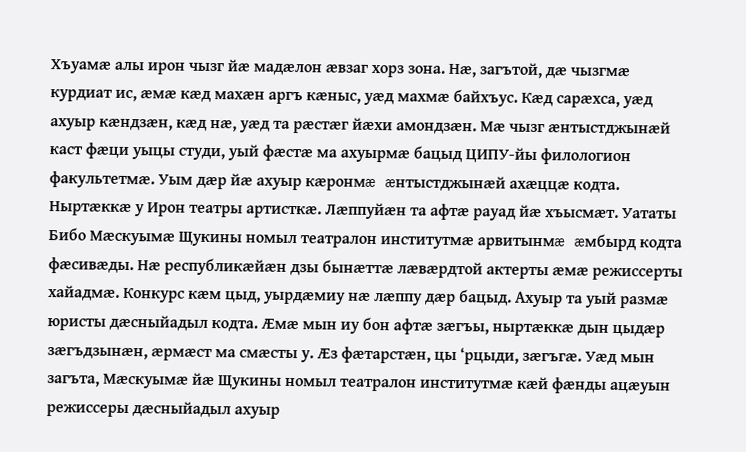Хъуамæ алы ирон чызг йæ мадæлон æвзаг хорз зона. Нæ, загътой, дæ чызгмæ курдиат ис, æмæ кæд махæн аргъ кæныс, уæд махмæ байхъус. Кæд сарæхса, уæд ахуыр кæндзæн, кæд нæ, уæд та рæстæг йæхи амондзæн. Мæ чызг æнтыстджынæй каст фæци уыцы студи, уый фæстæ ма ахуырмæ бацыд ЦИПУ-йы филологион факультетмæ. Уым дæр йæ ахуыр кæронмæ æнтыстджынæй ахæццæ кодта. Ныртæккæ у Ирон театры артисткæ. Лæппуйæн та афтæ рауад йæ хъысмæт. Уататы Бибо Мæскуымæ Щукины номыл театралон институтмæ арвитынмæ æмбырд кодта фæсивæды. Нæ республикæйæн дзы бынæттæ лæвæрдтой актерты æмæ режиссерты хайадмæ. Конкурс кæм цыд, уырдæмиу нæ лæппу дæр бацыд. Ахуыр та уый размæ юристы дæсныйадыл кодта. Æмæ мын иу бон афтæ зæгъы, ныртæккæ дын цыдæр зæгъдзынæн, æрмæст ма смæсты у. Æз фæтарстæн, цы ‘рцыди, зæгъгæ. Уæд мын загъта, Мæскуымæ йæ Щукины номыл театралон институтмæ кæй фæнды ацæуын режиссеры дæсныйадыл ахуыр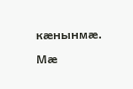кæнынмæ. Мæ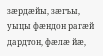зæрдæйы, зæгъы, уыцы фæндон рагæй дардтон, фæлæ йæ,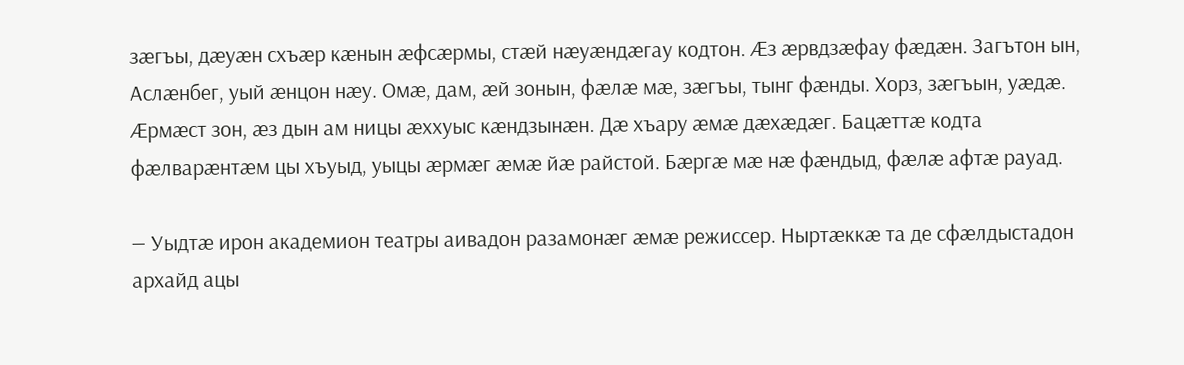зæгъы, дæуæн схъæр кæнын æфсæрмы, стæй нæуæндæгау кодтон. Æз æрвдзæфау фæдæн. Загътон ын, Аслæнбег, уый æнцон нæу. Омæ, дам, æй зонын, фæлæ мæ, зæгъы, тынг фæнды. Хорз, зæгъын, уæдæ. Æрмæст зон, æз дын ам ницы æххуыс кæндзынæн. Дæ хъару æмæ дæхæдæг. Бацæттæ кодта фæлварæнтæм цы хъуыд, уыцы æрмæг æмæ йæ райстой. Бæргæ мæ нæ фæндыд, фæлæ афтæ рауад.

— Уыдтæ ирон академион театры аивадон разамонæг æмæ режиссер. Ныртæккæ та де сфæлдыстадон архайд ацы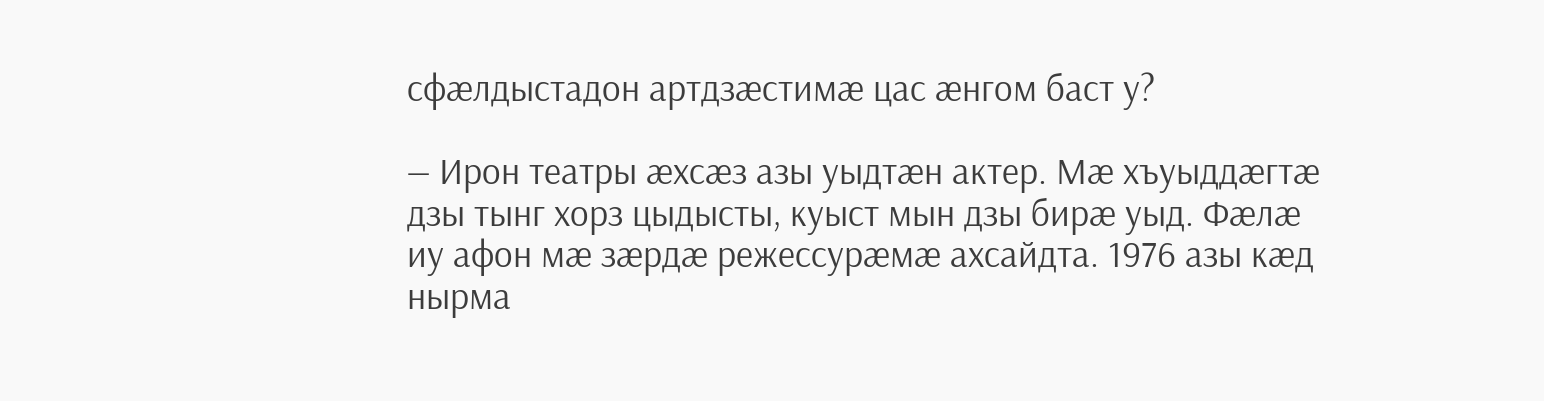сфæлдыстадон артдзæстимæ цас æнгом баст у?

— Ирон театры æхсæз азы уыдтæн актер. Мæ хъуыддæгтæ дзы тынг хорз цыдысты, куыст мын дзы бирæ уыд. Фæлæ иу афон мæ зæрдæ режессурæмæ ахсайдта. 1976 азы кæд нырма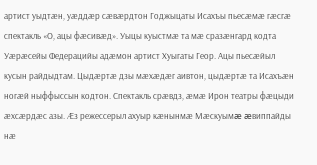артист уыдтæн, уæддæр сæвæрдтон Годжыцаты Исахъы пьесæмæ гæсгæ спектакль «О, ацы фæсивæд». Уыцы куыстмæ та мæ сразæнгард кодта Уæрæсейы Федерацийы адæмон артист Хуыгаты Геор. Ацы пьесæйыл кусын райдыдтам. Цыдæртæ дзы мæхæдæг аивтон, цыдæртæ та Исахъæн ногæй ныффыссын кодтон. Спектакль срæвдз, æмæ Ирон театры фæцыди æхсæрдæс азы. Æз режессерыл ахуыр кæнынмæ Мæскуымæ æвиппайды нæ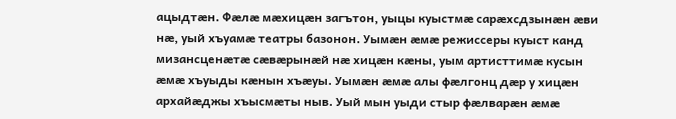ацыдтæн. Фæлæ мæхицæн загътон, уыцы куыстмæ сарæхсдзынæн æви нæ, уый хъуамæ театры базонон. Уымæн æмæ режиссеры куыст канд мизансценæтæ сæвæрынæй нæ хицæн кæны, уым артисттимæ кусын æмæ хъуыды кæнын хъæуы. Уымæн æмæ алы фæлгонц дæр у хицæн архайæджы хъысмæты ныв. Уый мын уыди стыр фæлварæн æмæ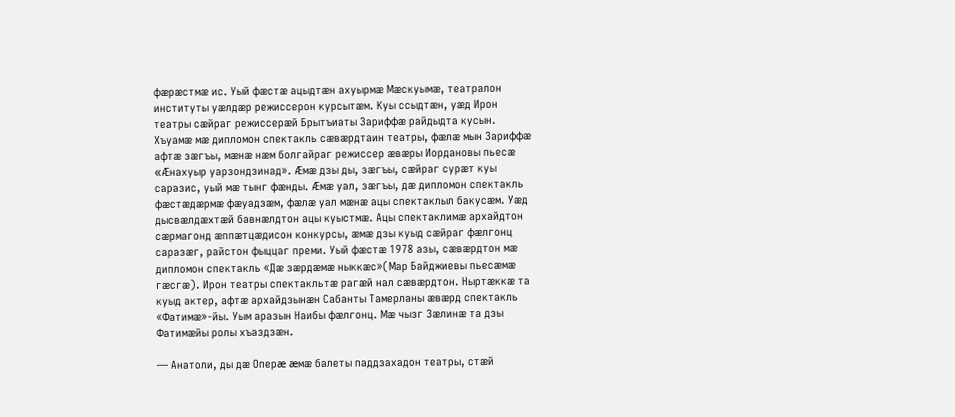фæрæстмæ ис. Уый фæстæ ацыдтæн ахуырмæ Мæскуымæ, театралон институты уæлдæр режиссерон курсытæм. Куы ссыдтæн, уæд Ирон театры сæйраг режиссерæй Брытъиаты Зариффæ райдыдта кусын. Хъуамæ мæ дипломон спектакль сæвæрдтаин театры, фæлæ мын Зариффæ афтæ зæгъы, мæнæ нæм болгайраг режиссер æвæры Иордановы пьесæ «Æнахуыр уарзондзинад». Æмæ дзы ды, зæгъы, сæйраг сурæт куы саразис, уый мæ тынг фæнды. Æмæ уал, зæгъы, дæ дипломон спектакль фæстæдæрмæ фæуадзæм, фæлæ уал мæнæ ацы спектаклыл бакусæм. Уæд дысвæлдæхтæй бавнæлдтон ацы куыстмæ. Ацы спектаклимæ архайдтон сæрмагонд æппæтцæдисон конкурсы, æмæ дзы куыд сæйраг фæлгонц саразæг, райстон фыццаг преми. Уый фæстæ 1978 азы, сæвæрдтон мæ дипломон спектакль «Дæ зæрдæмæ ныккæс»(Мар Байджиевы пьесæмæ гæсгæ). Ирон театры спектакльтæ рагæй нал сæвæрдтон. Ныртæккæ та куыд актер, афтæ архайдзынæн Сабанты Тамерланы æвæрд спектакль «Фатимæ»-йы. Уым аразын Наибы фæлгонц. Мæ чызг Зæлинæ та дзы Фатимæйы ролы хъаздзæн.

— Анатоли, ды дæ Оперæ æмæ балеты паддзахадон театры, стæй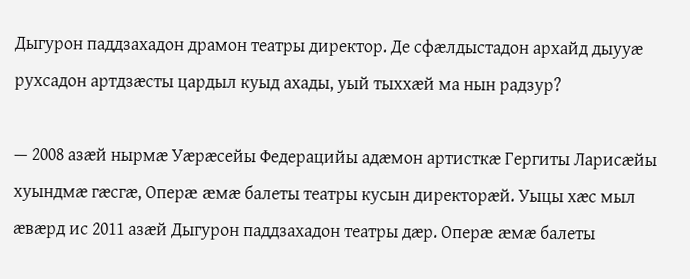Дыгурон паддзахадон драмон театры директор. Де сфæлдыстадон архайд дыууæ рухсадон артдзæсты цардыл куыд ахады, уый тыххæй ма нын радзур?

— 2008 азæй нырмæ Уæрæсейы Федерацийы адæмон артисткæ Гергиты Ларисæйы хуындмæ гæсгæ, Оперæ æмæ балеты театры кусын директорæй. Уыцы хæс мыл æвæрд ис 2011 азæй Дыгурон паддзахадон театры дæр. Оперæ æмæ балеты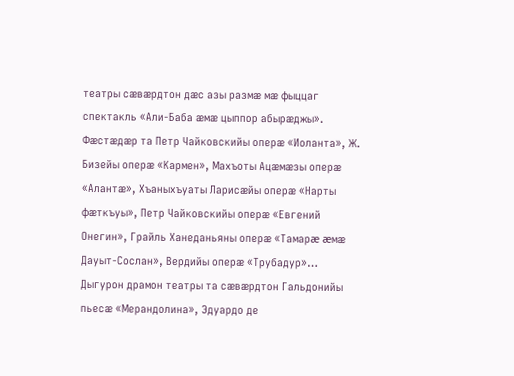театры сæвæрдтон дæс азы размæ мæ фыццаг спектакль «Али-Баба æмæ цыппор абырæджы». Фæстæдæр та Петр Чайковскийы оперæ «Иоланта», Ж. Бизейы оперæ «Кармен», Махъоты Ацæмæзы оперæ «Алантæ», Хъаныхъуаты Ларисæйы оперæ «Нарты фæткъуы», Петр Чайковскийы оперæ «Евгений Онегин», Грайль Ханеданьяны оперæ «Тамарæ æмæ Дауыт-Сослан», Вердийы оперæ «Трубадур»… Дыгурон драмон театры та сæвæрдтон Гальдонийы пьесæ «Мерандолина», Эдуардо де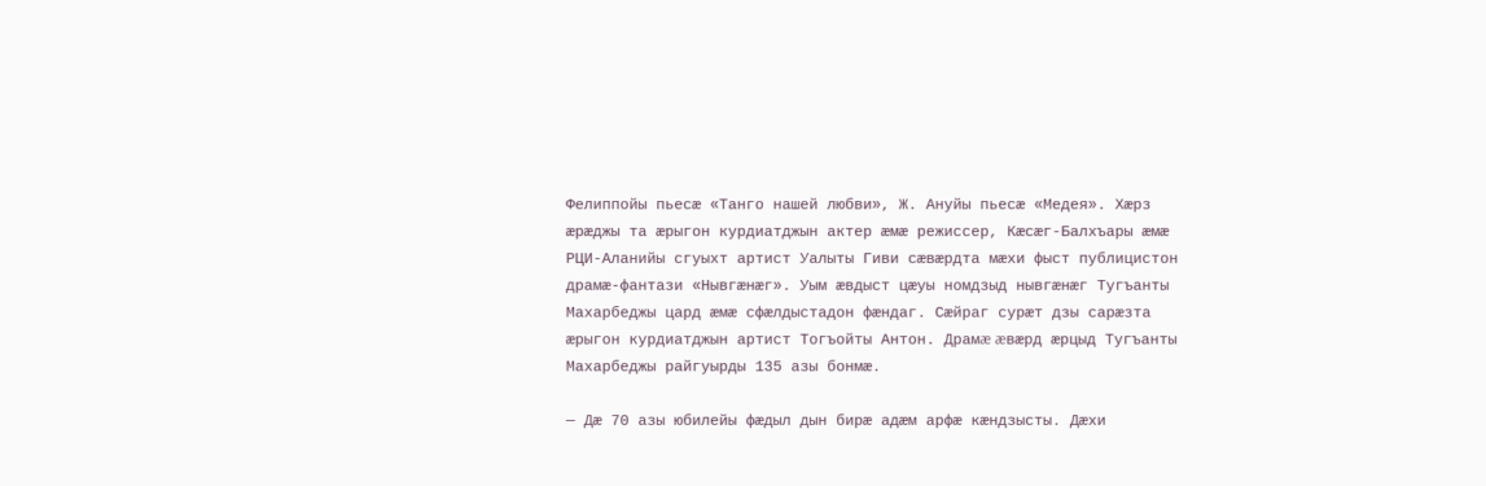Фелиппойы пьесæ «Танго нашей любви», Ж. Ануйы пьесæ «Медея». Хæрз æрæджы та æрыгон курдиатджын актер æмæ режиссер, Кæсæг-Балхъары æмæ РЦИ-Аланийы сгуыхт артист Уалыты Гиви сæвæрдта мæхи фыст публицистон драмæ-фантази «Нывгæнæг». Уым æвдыст цæуы номдзыд нывгæнæг Тугъанты Махарбеджы цард æмæ сфæлдыстадон фæндаг. Сæйраг сурæт дзы сарæзта æрыгон курдиатджын артист Тогъойты Антон. Драмæ æвæрд æрцыд Тугъанты Махарбеджы райгуырды 135 азы бонмæ.

— Дæ 70 азы юбилейы фæдыл дын бирæ адæм арфæ кæндзысты. Дæхи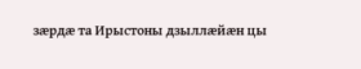зæрдæ та Ирыстоны дзыллæйæн цы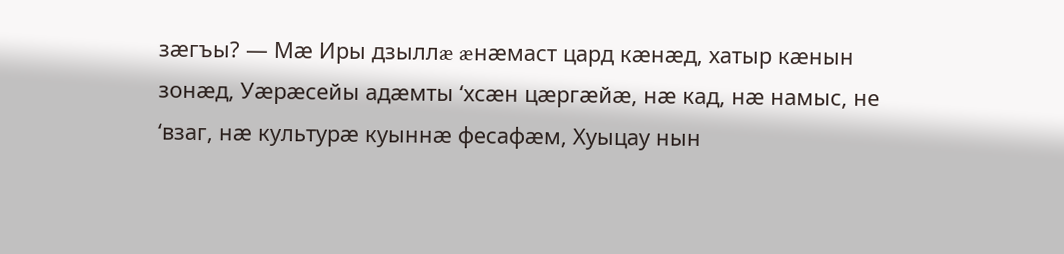зæгъы? — Мæ Иры дзыллæ æнæмаст цард кæнæд, хатыр кæнын зонæд, Уæрæсейы адæмты ‘хсæн цæргæйæ, нæ кад, нæ намыс, не ‘взаг, нæ культурæ куыннæ фесафæм, Хуыцау нын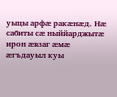уыцы арфæ ракæнæд. Нæ сабиты сæ ныййарджытæ ирон æвзаг æмæ æгъдауыл куы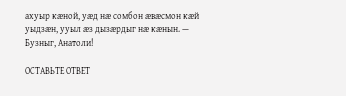ахуыр кæной, уæд нæ сомбон æвæсмон кæй уыдзæн, ууыл æз дызæрдыг нæ кæнын. — Бузныг, Анатоли!

ОСТАВЬТЕ ОТВЕТ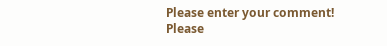Please enter your comment!
Please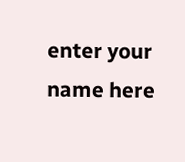enter your name here